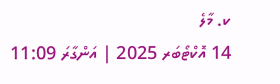ކ. މާލެ
14 އޮކްޓޯބަރ 2025 | އަންގާރަ 11:09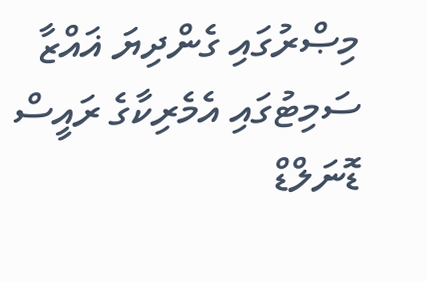މިޞްރުގައި ގެންދިޔަ ޣައްޒާ ސަމިޓުގައި އެމެރިކާގެ ރައީސް ޑޮނަލްޑް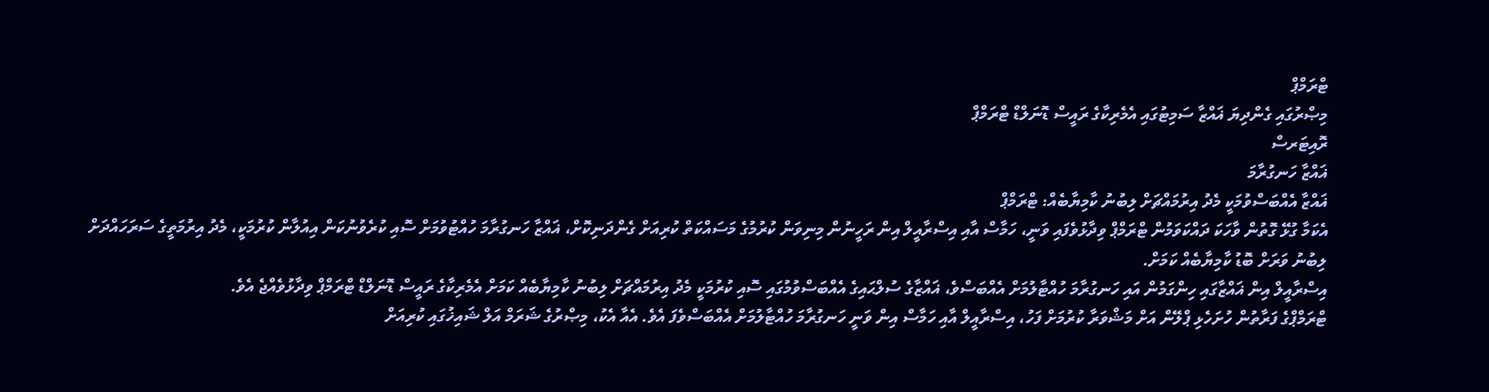ޓްރަމްޕް
މިޞްރުގައި ގެންދިޔަ ޣައްޒާ ސަމިޓުގައި އެމެރިކާގެ ރައީސް ޑޮނަލްޑް ޓްރަމްޕް
ރޮއިޓަރސް
ޣައްޒާ ހަނގުރާމަ
ޣައްޒާ އެއްބަސްވުމަކީ މެދު އިރުމައްޗަށް ލިބުނު ކާމިޔާބެއް: ޓްރަމްޕް
އެކަމާ ގުޅޭ ގޮތުން ވާހަކަ ދައްކަވަމުން ޓްރަމްޕް ވިދާޅުވެފައި ވަނީ، ހަމާސް އާއި އިސްރާއީލް އިން ރަހީނުން މިނިވަން ކުރުމުގެ މަސައްކަތް ކުރިއަށް ގެންދަނިކޮށް، ޣައްޒާ ހަނގުރާމަ ހުއްޓުވުމަށް ސޮއި ކުރެވުނުކަން އިއުލާން ކުރުމަކީ، މެދު އިރުމަތީގެ ސަރަހައްދަށް ލިބުނު ވަރަށް ބޮޑު ކާމިޔާބެއް ކަމަށް.
އިސްރާއީލް އިން ޣައްޒާގައި ހިންގަމުން އައި ހަނގުރާމަ ހުއްޓާލުމަށް އެއްބަސްވެ، ޣައްޒާގެ ސުލްޙައިގެ އެއްބަސްވުމުގައި ސޮއި ކުރުމަކީ މެދު އިރުމައްޗަށް ލިބުނު ކާމިޔާބެއް ކަމަށް އެމެރިކާގެ ރައީސް ޑޮނަލްޑް ޓްރަމްޕް ވިދާޅުވެއްޖެ އެވެ.
ޓްރަމްޕްގެ ފަރާތުން ހުށަހެޅި ޕްލޭން އަށް މަޝްވަރާ ކުރުމަށް ފަހު، އިސްރާއީލް އާއި ހަމާސް އިން ވަނީ ހަނގުރާމަ ހުއްޓާލުމަށް އެއްބަސްވެފަ އެވެ. އެއާ އެކު، މިޞްރުގެ ޝަރަމް އަލް ޝައިޚުގައި ކުރިއަށް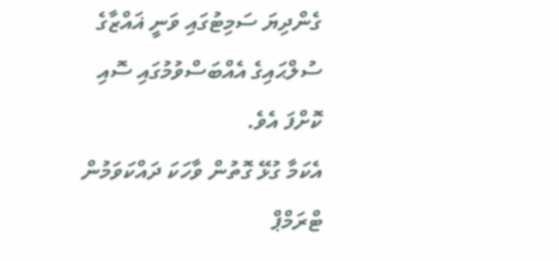ގެންދިޔަ ސަމިޓުގައި ވަނީ ޣައްޒާގެ ސުލްޙައިގެ އެއްބަސްވުމުގައި ސޮއި ކޮށްފަ އެވެ.
އެކަމާ ގުޅޭ ގޮތުން ވާހަކަ ދައްކަވަމުން ޓްރަމްޕް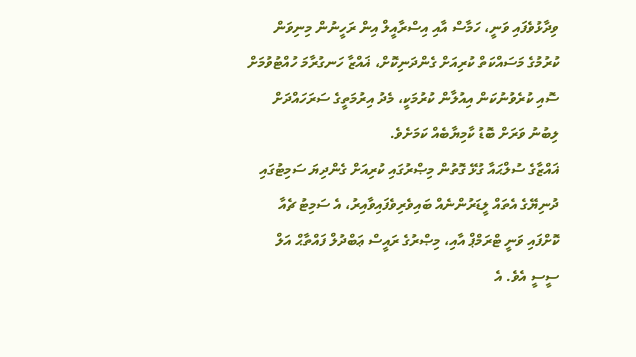ވިދާޅުވެފައި ވަނީ، ހަމާސް އާއި އިސްރާއީލް އިން ރަހީނުން މިނިވަން ކުރުމުގެ މަސައްކަތް ކުރިއަށް ގެންދަނިކޮށް، ޣައްޒާ ހަނގުރާމަ ހުއްޓުވުމަށް ސޮއި ކުރެވުނުކަން އިއުލާން ކުރުމަކީ، މެދު އިރުމަތީގެ ސަރަހައްދަށް ލިބުނު ވަރަށް ބޮޑު ކާމިޔާބެއް ކަމަށެވެ.
ޣައްޒާގެ ސުލްޙައާ ގުޅޭ ގޮތުން މިޞްރުގައި ކުރިއަށް ގެންދިޔަ ސަމިޓުގައި ދުނިޔޭގެ އެތައް ލީޑަރުންނެއް ބައިވެރިވެފައިވާއިރު، އެ ސަމިޓު ޗެއާ ކޮށްފައި ވަނީ ޓްރަމްޕް އާއި، މިޞްރުގެ ރައީސް ޢަބްދުލް ފައްތާޙް އަލް ސީސީ އެވެ. އެ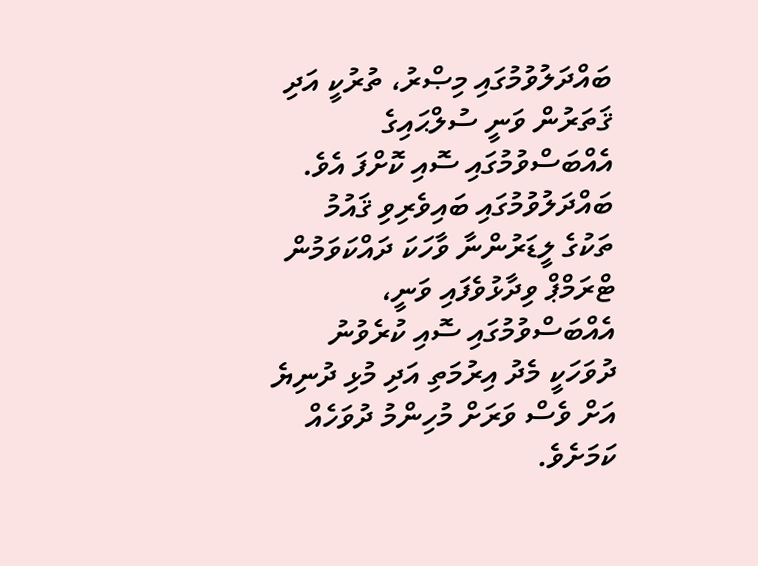ބައްދަލުވުމުގައި މިޞްރު، ތުރުކީ އަދި ޤަތަރުން ވަނީ ސުލްޙައިގެ އެއްބަސްވުމުގައި ސޮއި ކޮށްފަ އެވެ.
ބައްދަލުވުމުގައި ބައިވެރިވި ޤައުމު ތަކުގެ ލީޑަރުންނާ ވާހަކަ ދައްކަވަމުން ޓްރަމްޕް ވިދާޅުވެފައި ވަނީ، އެއްބަސްވުމުގައި ސޮއި ކުރެވުނު ދުވަހަކީ މެދު އިރުމަތި އަދި މުޅި ދުނިޔެ އަށް ވެސް ވަރަށް މުހިންމު ދުވަހެއް ކަމަށެވެ.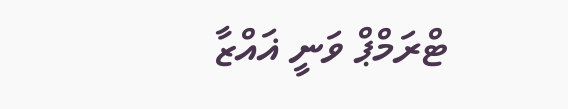ޓްރަމްޕް ވަނީ ޣައްޒާ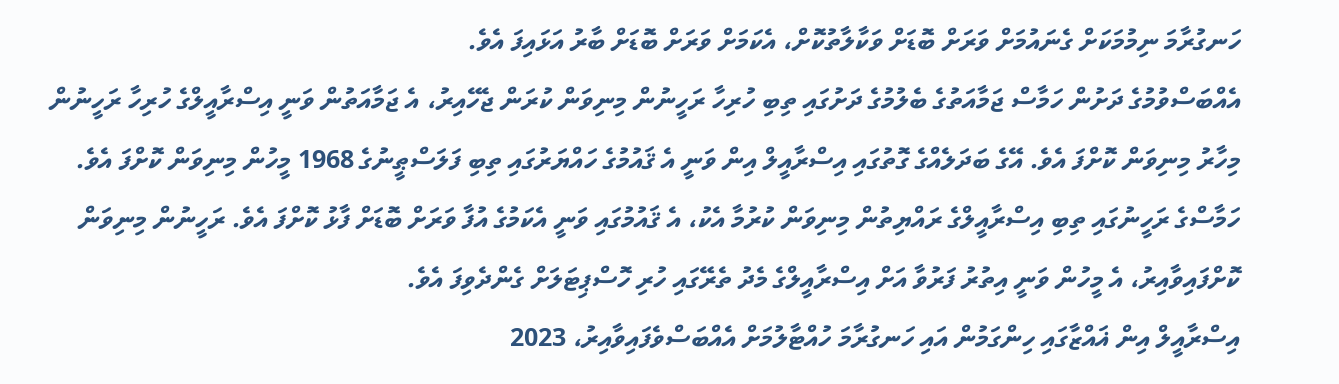ހަނގުރާމަ ނިމުމަކަށް ގެނައުމަށް ވަރަށް ބޮޑަށް ވަކާލާތުކޮށް، އެކަމަށް ވަރަށް ބޮޑަށް ބާރު އަޅައިފަ އެވެ.
އެއްބަސްވުމުގެ ދަށުން ހަމާސް ޖަމާއަތުގެ ބެލުމުގެ ދަށުގައި ތިބި ހުރިހާ ރަހީނުން މިނިވަން ކުރަން ޖެހޭއިރު، އެ ޖަމާއަތުން ވަނީ އިސްރާއީލްގެ ހުރިހާ ރަހީނުން މިހާރު މިނިވަން ކޮށްފަ އެވެ. އޭގެ ބަދަލެއްގެ ގޮތުގައި އިސްރާއީލް އިން ވަނީ އެ ޤައުމުގެ ހައްޔަރުގައި ތިބި ފަލަސްޠީނުގެ 1968 މީހުން މިނިވަން ކޮށްފަ އެވެ.
ހަމާސްގެ ރަހީނުގައި ތިބި އިސްރާއީލްގެ ރައްޔިތުން މިނިވަން ކުރުމާ އެކު، އެ ޤައުމުގައި ވަނީ އެކަމުގެ އުފާ ވަރަށް ބޮޑަށް ފާޅު ކޮށްފަ އެވެ. ރަހީނުން މިނިވަން ކޮށްފައިވާއިރު، އެ މީހުން ވަނީ އިތުރު ފަރުވާ އަށް އިސްރާއީލްގެ މެދު ތެރޭގައި ހުރި ހޮސްޕިޓަލަށް ގެންދެވިފަ އެވެ.
އިސްރާއީލް އިން ޣައްޒާގައި ހިންގަމުން އައި ހަނގުރާމަ ހުއްޓާލުމަށް އެއްބަސްވެފައިވާއިރު، 2023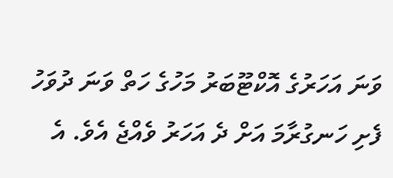ވަނަ އަހަރުގެ އޮކްޓޫބަރު މަހުގެ ހަތް ވަނަ ދުވަހު ފެށި ހަނގުރާމަ އަށް ދެ އަހަރު ވެއްޖެ އެވެ. އެ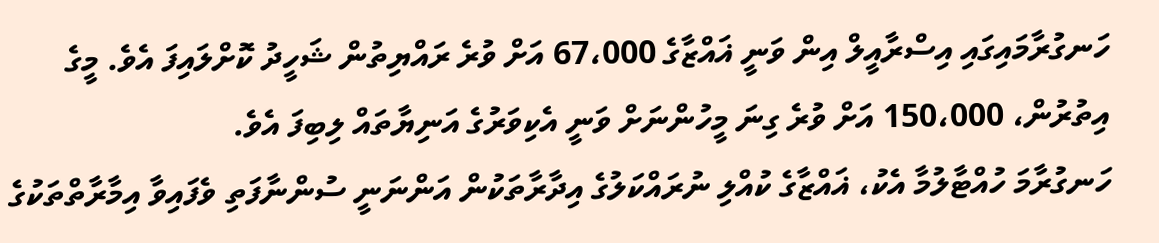ހަނގުރާމައިގައި އިސްރާއީލް އިން ވަނީ ޣައްޒާގެ 67،000 އަށް ވުރެ ރައްޔިތުން ޝަހީދު ކޮށްލައިފަ އެވެ. މީގެ އިތުރުން، 150،000 އަށް ވުރެ ގިނަ މީހުންނަށް ވަނީ އެކިވަރުގެ އަނިޔާތައް ލިބިފަ އެވެ.
ހަނގުރާމަ ހުއްޓާލުމާ އެކު، ޣައްޒާގެ ކުއްލި ނުރައްކަލުގެ އިދާރާތަކުން އަންނަނީ ސުންނާފަތި ވެފައިވާ އިމާރާތްތަކުގެ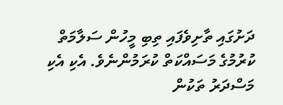ދަށުގައި ތާށިވެފައި ތިބި މީހުން ސަލާމަތް ކުރުމުގެ މަސައްކަތް ކުރަމުންނެވެ. އެކި އެކި މަސްދަރު ތަކުން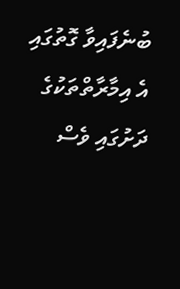ބުނެފައިވާ ގޮތުގައި އެ އިމާރާތްތަކުގެ ދަށުގައި ވެސް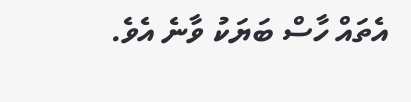އެތައް ހާސް ބަޔަކު ވާނެ އެވެ.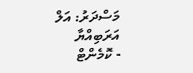މަސްދަރު: އަލް އަރަބިއްޔާ
- ކޮމެންޓް